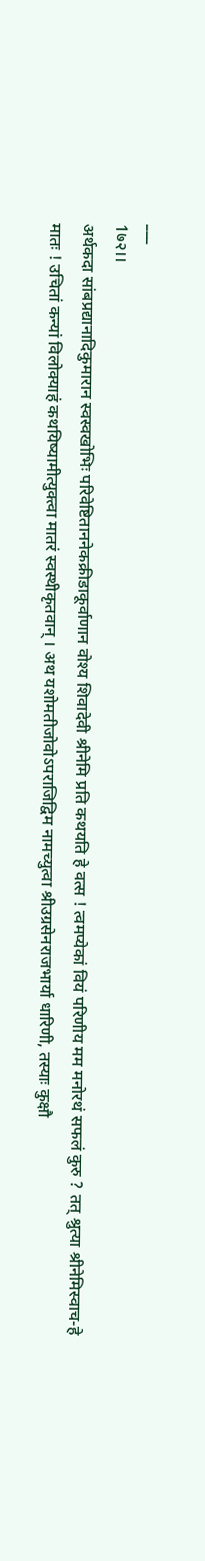___
1७२।।
अर्थकदा सांबप्रद्यानादिकुमारान स्वस्वखोभिः परिवेष्टिताननेकक्रीडाकूर्वाणान वोश्य शिवादेवी श्रीनेमि प्रति कथयति हे वत्स ! त्वमप्येकां वियं परिणीय मम मनोरथं सफलं कुरु ? तत् श्रुत्या श्रीनेमिस्वाच-हे मातः ! उचितां कन्यां विलोक्याहं कथयिष्यामीत्युक्त्वा मातरं स्वस्थीकृतवान् । अथ यशोमतीजोवोऽपराजिद्विम नामच्युत्वा श्रीउग्रसेनराजभार्या धारिणी, तस्याः कुक्षौ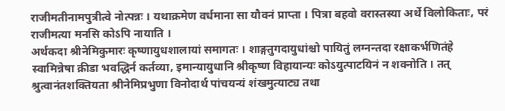राजीमतीनामपुत्रीत्वे नोत्पन्नः । यथाक्रमेण वर्धमाना सा यौवनं प्राप्ता । पित्रा बहवो वरास्तस्या अर्थे विलोकिताः, परं राजीमत्या मनसि कोऽपि नायाति ।
अर्थकदा श्रीनेमिकुमारः कृष्णायुधशालायां समागतः । शाङ्गतुगदायुधांश्चो पायितुं लग्नन्तदा रक्षाकर्भणितंहे स्वामिन्नेषा क्रीडा भवद्धिर्न कर्तव्या, इमान्यायुधानि श्रीकृष्ण विहायान्यः कोऽयुत्पाटयिनं न शक्नोति । तत् श्रुत्वानंतशक्तियता श्रीनेमिप्रभुणा विनोदार्थ पांचयन्यं शंखमुत्याट्य तथा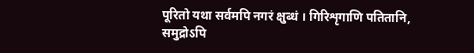पूरितो यथा सर्वमपि नगरं क्षुब्धं । गिरिशृगाणि पतितानि, समुद्रोऽपि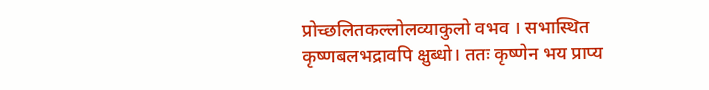प्रोच्छलितकल्लोलव्याकुलो वभव । सभास्थित कृष्णबलभद्रावपि क्षुब्धो। ततः कृष्णेन भय प्राप्य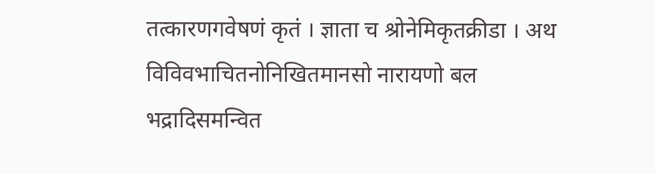तत्कारणगवेषणं कृतं । ज्ञाता च श्रोनेमिकृतक्रीडा । अथ विविवभाचितनोनिखितमानसो नारायणो बल भद्रादिसमन्वित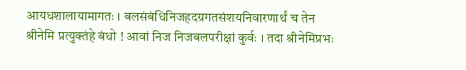आयधशालायामागतः । बलसंबंधिनिजहदग्रगतसंशयनिवारणार्थं च तेन श्रीनेमि प्रत्युक्तंहे बंधो ! आवां निज निजबलपरीक्षां कुर्वः । तदा श्रीनेमिप्रभः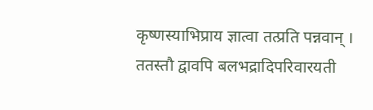कृष्णस्याभिप्राय ज्ञात्वा तत्प्रति पन्नवान् । ततस्तौ द्वावपि बलभद्रादिपरिवारयती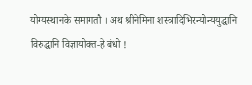योग्यस्थानके समागतौ । अथ श्रीनेमिना शस्त्रादिभिरन्योन्ययुद्धानि विरुद्धानि विज्ञायोक्त-हे बंधो !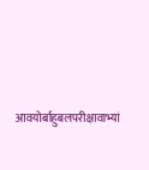आवयोर्बाहुबलपरीक्षावाभ्यां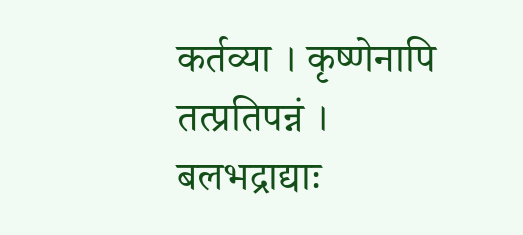कर्तव्या । कृष्णेनापि तत्प्रतिपन्नं । बलभद्राद्याः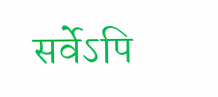सर्वेऽपि